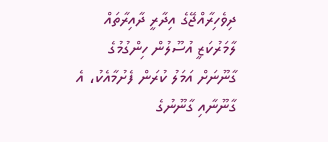ދިވެހިރާއްޖޭގެ އިދާރީ ދާއިރާތައް ލާމަރުކަޒީ އުސޫލުން ހިންގުމުގެ ގާނޫނަށް އަމަލު ކުރަން ފެށުމާއެކު، އެ ގާނޫނާއި ގާނޫނުގެ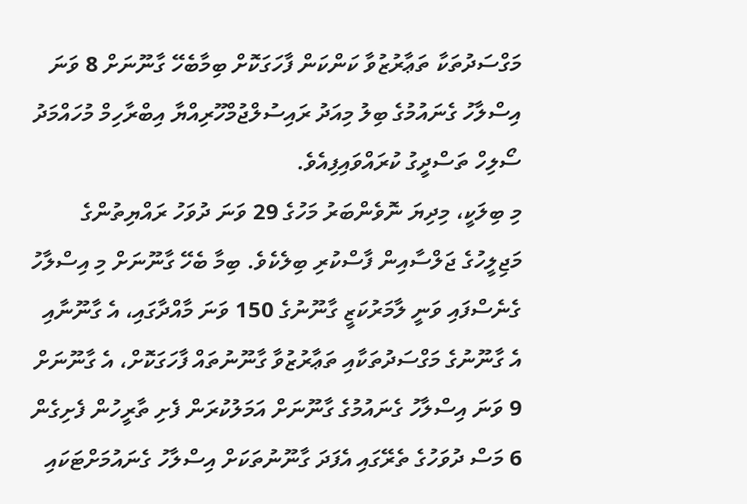މަގްސަދުތަކާ ތަޢާރުޒުވާ ކަންކަން ފާހަގަކޮށް ބިމާބެހޭ ގާނޫނަށް 8 ވަނަ އިސްލާހު ގެނައުމުގެ ބިލު މިއަދު ރައިސުލްޖުމްހޫރިއްޔާ އިބްރާހިމް މުހައްމަދު ސޯލިހް ތަސްދީގު ކުރައްވައިފިއެވެ.
މި ބިލަކީ، މިދިޔަ ނޮވެންބަރު މަހުގެ 29 ވަނަ ދުވަހު ރައްޔިތުންގެ މަޖިލީހުގެ ޖަލްސާއިން ފާސްކުރި ބިލެކެވެ. ބިމާ ބެހޭ ގާނޫނަށް މި އިސްލާހު ގެނެސްފައި ވަނީ ލާމަރުކަޒީ ގާނޫނުގެ 150 ވަނަ މާއްދާގައި، އެ ގާނޫނާއި އެ ގާނޫނުގެ މަގްސަދުތަކާއި ތަޢާރުޒުވާ ގާނޫނުތައް ފާހަގަކޮށް، އެ ގާނޫނަށް 9 ވަނަ އިސްލާހު ގެނައުމުގެ ގާނޫނަށް އަމަލުކުރަން ފެށި ތާރީހުން ފެށިގެން 6 މަސް ދުވަހުގެ ތެރޭގައި އެފަދަ ގާނޫނުތަކަށް އިސްލާހު ގެނައުމަށްޓަކައި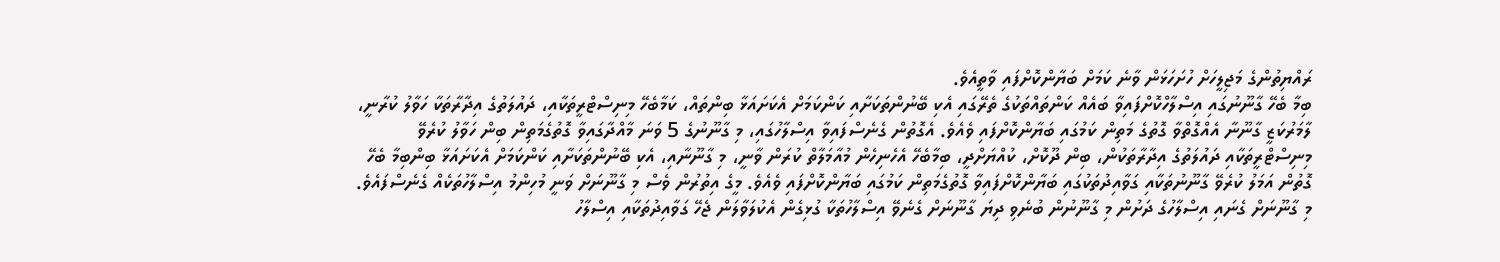ރައްޔިތުންގެ މަޖިލީހަށް ހުށަހަޅަން ވާނެ ކަމަށް ބަޔާންކޮށްފައި ވާތީއެވެ.
ބިމާ ބެހޭ ގާނޫނުގައި އިސްލާހްކޮށްފައިވާ ބައެއް ކަންތައްތަކުގެ ތެރޭގައި އެކި ބޭނުންތަކަށާއި ކަންކަމަށް އެކަށައަޅާ ބިންތައް، ކަމާބެހޭ މިނިސްޓްރީތަކާއި، ދައުލަތުގެ އިދާރާތަކާ ހަވާލު ކުރާނީ، ލާމަރުކަޒީ ގާނޫނާ އެއްގޮތްވާ ގޮތުގެ މަތިން ކަމުގައި ބަޔާންކޮށްފައި ވެއެވެ. އެގޮތުން ގެނެސްފައިވާ އިސްލާހުގައި، މި ގާނޫނުގެ 5 ވަނަ މާއްދާގައިވާ ގޮތުގެމަތިން ބިން ހަވާލު ކުރެވޭ މިނިސްޓްރީތަކާއި ދައުލަތުގެ އިދާރާތަކުން، ބިން ދޫކޮށް، ކުއްޔަށްދީ، ބިމާބެހޭ އެހެނިހެން މުއާމަލާތް ކުރަން ވާނީ، މި ގާނޫނާއި، އެކި ބޭނުންތަކަށާއި ކަންކަމަށް އެކަށައަޅާ ބިންބިމާ ބެހޭ ގޮތުން އަމަލު ކުރެވޭ ގާނޫނުތަކާއި ގަވާއިދުތަކުގައި ބަޔާންކޮށްފައިވާ ގޮތުގެމަތިން ކަމުގައި ބަޔާންކޮށްފައި ވެއެވެ. މީގެ އިތުރުން ވެސް މި ގާނޫނަށް ވަނީ މުހިންމު އިސްލާހުތަކެއް ގެނެސްފައެވެ.
މި ގާނޫނަށް ގެނައި އިސްލާހުގެ ދަށުން މި ގާނޫނުން ބުނެވި ދިޔަ ގާނޫނަށް ގެނެވޭ އިސްލާހުތަކާ ގުޅިގެން އެކުލަވާލަން ޖެހޭ ގަވާއިދުތަކާއި އިސްލާހު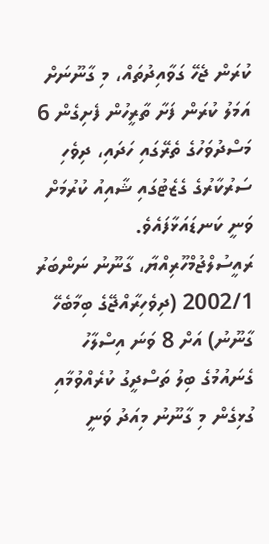ކުރަން ޖެހޭ ގަވާއިދުތައް، މި ގާނޫނަށް އަމަލު ކުރަން ފަށާ ތާރީހުން ފެށިގެން 6 މަސްދުވަހުގެ ތެރޭގައި ހަދައި، ދިވެހި ސަރުކާރުގެ ގެޒެޓުގައި ޝާއިއު ކުރުމަށް ވަނީ ކަނޑައަޅާފައެވެ.
ރައީސުލްޖުމްހޫރިއްޔާ، ގާނޫނު ނަންބަރު 2002/1 (ދިވެހިރާއްޖޭގެ ބިމާބެހޭ ގާނޫނު) އަށް 8 ވަނަ އިސްލާހު ގެނައުމުގެ ބިލު ތަސްދީގު ކުރެއްވުމާއި ގުޅިގެން މި ގާނޫނު މިއަދު ވަނީ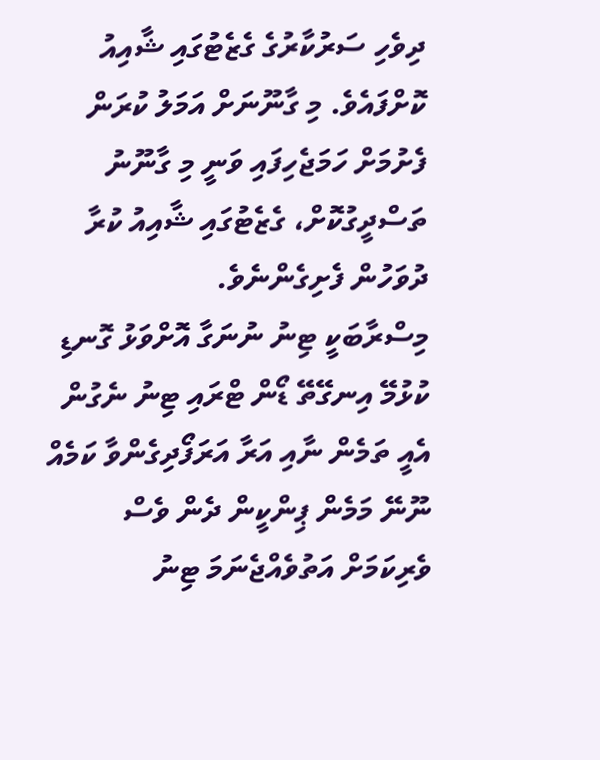ދިވެހި ސަރުކާރުގެ ގެޒެޓުގައި ޝާއިއު ކޮށްފައެވެ. މި ގާނޫނަށް އަމަލު ކުރަން ފެށުމަށް ހަމަޖެހިފައި ވަނީ މި ގާނޫނު ތަސްދީގުކޮށް، ގެޒެޓުގައި ޝާއިއު ކުރާ ދުވަހުން ފެށިގެންނެވެ.
މިސްރާބަކީ ޓިނު ނުނަގާ އޮށްވަޅު ގޮނޑި ކުޅުމޭ އިނގޭތޭ ޑޯން ޓްރައި ޓިނު ނެގުން އެއީ ތަމެން ނާއި އަރާ އަރަފޯދިގެންވާ ކަމެއް ނޫނޭ މަމެން ޕިންކީން ދެން ވެސް ވެރިކަމަށް އަތުވެއްޖެނަމަ ޓިނު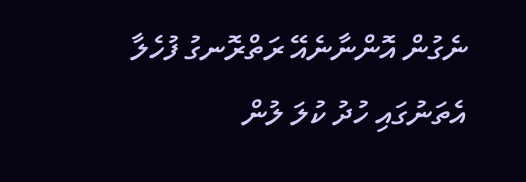ނެގުން އޮންނާނެއޭ ރަތްރޮނގު ފުހެލާ އެތަނުގައި ހުދު ކުލަ ލުން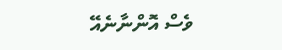ވެސް އޮންނާނެއޭ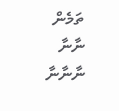ތަމެން ނާނާ ނާނާނާ